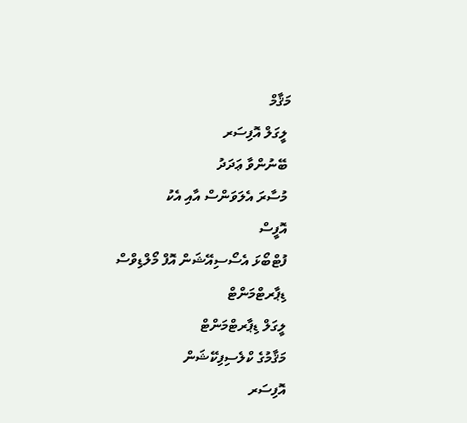މަޤާމް
 ލީގަލް އޮފިސަރ
 ބޭނުންވާ ޢަދަދު
 މުސާރަ އެލަވަންސް އާއި އެކު
 އޮފީސް
 ފުޓްބޯޅަ އެސޯސިއޭޝަން އޮފް މޯލްޑިވްސް
 ޑިޕާރޓްމަންޓް
 ލީގަލް ޑިޕާރޓްމަންޓް
 މަޤާމުގެ ކްލެސިފިކޭޝަން
 އޮފިސަރ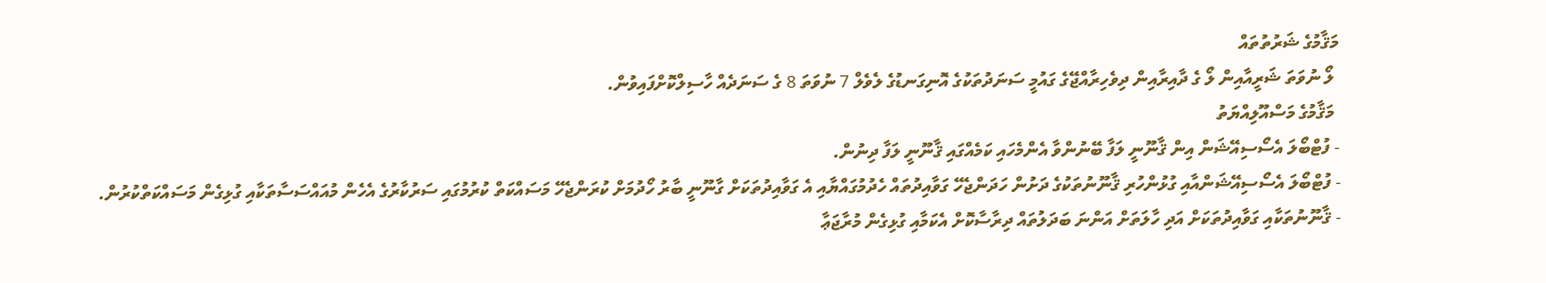މަޤާމުގެ ޝަރުތުތައް
 ލޯ ނުވަތަ ޝަރީއާއިން ލޯ ގެ ދާއިރާއިން ދިވެހިރާއްޖޭގެ ގައުމީ ސަނަދުތަކުގެ އޮނިގަނޑުގެ ލެވެލް 7 ނުވަތަ 8 ގެ ސަނަދެއް ހާސިލްކޮށްފައިވުން.
 މަޤާމުގެ މަސްއޫލިއްޔަތު
- ފުޓްބޯލަ އެސޯސިއޭޝަން އިން ޤާނޫނީ ލަފާ ބޭނުންވާ އެންމެހައި ކަމެއްގައި ޤާނޫނީ ލަފާ ދިނުން.
- ފުޓްބޯލަ އެސޯސިއޭޝަންއާއި ގުޅުންހުރި ޤާނޫނުތަކުގެ ދަށުން ހަދަންޖެހޭ ގަވާއިދުތައް ހެދުމުގައްޔާއި އެ ގަވާއިދުތަކަށް ގާނޫނީ ބާރު ހޯދުމަށް ކުރަންޖެހޭ މަސައްކަތް ކުރުމުގައި ސަރުކާރުގެ އެހެން މުއައްސަސާތަކާއި ގުޅިގެން މަސައްކަތްކުރުން.
- ޤާނޫނުތަކާއި ގަވާއިދުތަކަށް އަދި ހާލަތަށް އަންނަ ބަދަލުތައް ދިރާސާކޮށް އެކަމާއި ގުޅިގެން މުރާޖަޢާ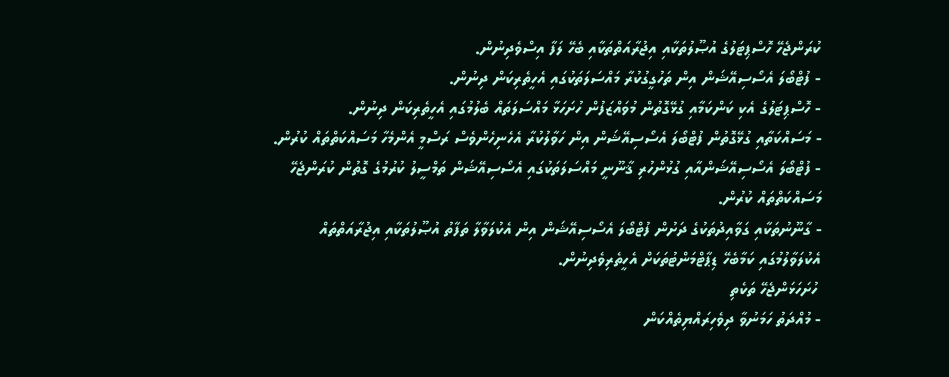ކުރަންޖެހޭ ހޮސްޕިޓަލުގެ އުޞޫލުތަކާއި އިޖުރާއަތްތަކާއި ބެހޭ ލަފާ އިސްވެދިނުން.
- ފުޓްބޯލަ އެސޯސިއޭޝަން އިން ތަހުގީގުކުރާ މައްސަލަތަކުގައި އެހީތެރިކަން ދިނުން.
- ހޮސްޕިޓަލުގެ އެކި ކަންކަމާއި ގުޅޭގޮތުން މުވައްޒަފުން ހުށަހަޅާ މައްސަލަތައް ބެލުމުގައި އެހީތެރިކަން ދިނުން.
- މަސައްކަތާއި ގުޅޭގޮތުން ފުޓްބޯލަ އެސޯސިއޭޝަން އިން ހަވާލުކުރާ އެހެނިހެންވެސް ރަސްމީ އެންމެހާ މަސައްކަތްތައް ކުރުން.
- ފުޓްބޯލަ އެސޯސިއޭޝަންއާއި ގުޅުންހުރި ޤާނޫނީ މައްސަލަތަކުގައި އެސޯސިއޭޝަން ތަމްސީލު ކުރުމުގެ ގޮތުން ކުރަންޖެހޭ މަސައްކަތްތައް ކުރުން.
- ގާނޫނުތަކާއި ގަވާއިދުތަކުގެ ދަށުން ފުޓްބޯލަ އެސޯސިއޭޝަން އިން އެކުލަވާލާ ތަފާތު އުޞޫލުތަކާއި އިޖުރާއަތްތައް އެކުލަވާލުމުގައި ކަމާބެހޭ ޑިޕާޓްމަންޓުތަކަށް އެހީތެރިވެދިނުން.
 ހުށަހަޅަންޖެހޭ ތަކެތި
- މުއްދަތު ހަމަނުވާ ދިވެހިރައްޔިތެއްކަން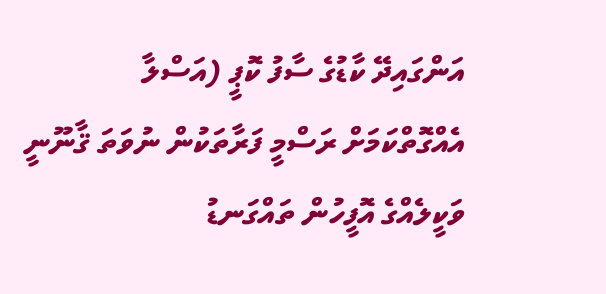އަންގައިދޭ ކާޑުގެ ސާފު ކޮޕީ (އަސްލާ އެއްގޮތްކަމަށް ރަސްމީ ފަރާތަކުން ނުވަތަ ޤާނޫނީ ވަކީލެއްގެ އޮފީހުން ތައްގަނޑު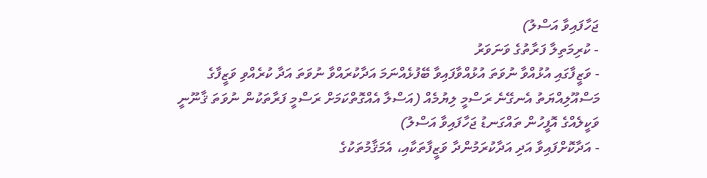ޖަހާފައިވާ އަސްލު)
- ކުރިމަތިލާ ފަރާތުގެ ވަނަވަރު
- ވަޒީފާގައި އުޅުއްވާ ނުވަތަ އުޅުއްވާފައިވާ ބޭފުޅެއްނަމަ އަދާކުރައްވާ ނުވަތަ އަދާ ކުރެއްވި ވަޒީފާގެ މަސްއޫލިއްޔަތު އެނގޭނެ ރަސްމީ ލިޔުމެއް (އަސްލާ އެއްގޮތްކަމަށް ރަސްމީ ފަރާތަކުން ނުވަތަ ޤާނޫނީ ވަކީލެއްގެ އޮފީހުން ތައްގަނޑު ޖަހާފައިވާ އަސްލު)
- އަދާކޮށްފައިވާ އަދި އަދާކުރަމުންދާ ވަޒީފާތަކާއި، އެމަޤާމުތަކުގެ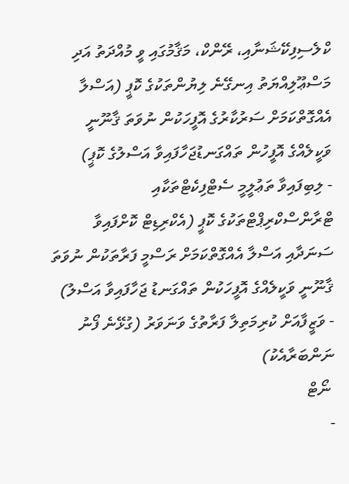ކްލެސިފިކޭޝަނާއި، ރޭންކް، މަޤާމުގައި ވީ މުއްދަތު އަދި މަސްޢޫލިއްޔަތު އިނގޭނެ ލިޔުންތަކުގެ ކޮޕީ (އަސްލާ އެއްގޮތްކަމަށް ސަރުކާރުގެ އޮފީހަކުން ނުވަތަ ޤާނޫނީ ވަކީލެއްގެ އޮފީހުން ތައްގަނޑުޖަހާފައިވާ އަސްލުގެ ކޮޕީ)
- ލިބިފައިވާ ތަޢުލީމީ ސެޓްފިކެޓްތަކާއި ޓްރާންސްކްރިޕްޓްތަކުގެ ކޮޕީ (އެކްރިޑިޓް ކޮށްފައިވާ ސަނަދާއި އަސްލާ އެއްގޮތްކަމަށް ރަސްމީ ފަރާތަކުން ނުވަތަ ޤާނޫނީ ވަކީލެއްގެ އޮފީހަކުން ތައްގަނޑު ޖަހާފައިވާ އަސްލު)
- ވަޒީފާއަށް ކުރިމަތިލާ ފަރާތުގެ ވަނަވަރު (ގުޅޭނެ ފޯނު ނަންބަރާއެކު)
 ނޯޓް
-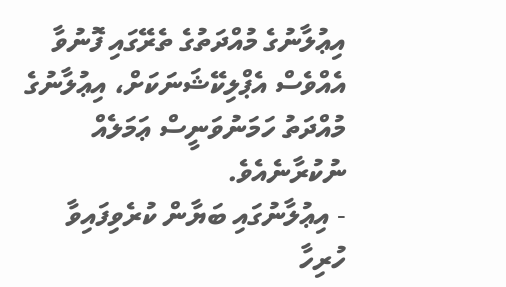އިޢުލާނުގެ މުއްދަތުގެ ތެރޭގައި ފޮނުވާ އެއްވެސް އެޕްލިކޭޝަނަކަށް، އިޢުލާނުގެ މުއްދަތު ހަމަނުވަނީސް ޢަމަލެއް ނުކުރާނެއެވެ.
- އިޢުލާނުގައި ބަޔާން ކުރެވިފައިވާ ހުރިހާ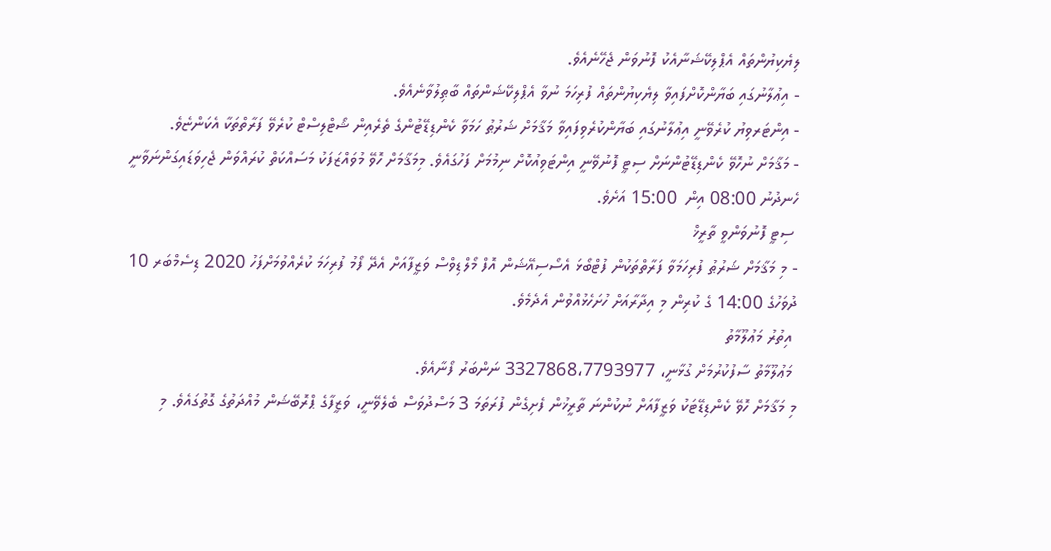ލިޔެކިޔުންތައް އެޕްލިކޭޝަނާއެކު ފޮނުވަން ޖެހޭނެއެވެ.
- އިޢުލާނުގައި ބަޔާންކޮށްފައިވާ ލިޔެކިޔުންތައް ފުރިހަމަ ނުވާ އެޕްލިކޭޝަންތައް ބާޠިލުވާނެއެވެ.
- އިންޓަރވިޔު ކުރެވޭނީ އިޢުލާނުގައި ބަޔާންކުރެވިފައިވާ މަޤާމަށް ޝަރުޠު ހަމަވާ ކެންޑިޑޭޓުންގެ ތެރެއިން ޝޯޓްލިސްޓް ކުރެވޭ ފަރާތްތަކާ އެކަންޏެވެ.
- މަޤާމަށް ނުހޮވޭ ކެންޑިޑޭޓުންނަށް ސިޓީ ފޮނުވޭނީ އިންޓަވިއުކޮށް ނިމުމަށް ފަހުގައެވެ. މިމަޤާމަށް ހޮވޭ މުވައްޒަފަކު މަސައްކަތް ކުރައްވަން ޖެހިވަޑައިގަންނަވާނީ ހެނދުނު 08:00 އިން  15:00 އަށެވެ.
 ސިޓީ ފޮނުވަންވީ ތާރީޚް
- މި މަޤާމަށް ޝަރުޠު ފުރިހަމަވާ ފަރާތްތަކުން ފުޓްބޯޅަ އެސޯސިއޭޝަން އޮފް މޯލްޑިވްސް ވަޒީފާއަށް އެދޭ ފޯމު ފުރިހަމަ ކުރެއްވުމަށްފަހު 2020 ޑިސެމްބަރ 10 ދުވަހުގެ 14:00 ގެ ކުރިން މި އިދާރާއަށް ހުށަހެޅުއްވުން އެދެމެވެ.
 އިތުރު މަޢުލޫމާތު
 މަޢުލޫމާތު ސާފުކުރުމަށް ގުޅާނީ، 3327868،7793977 ނަންބަރު ފޯނާއެވެ.
މި މަޤާމަށް ހޮވޭ ކެންޑިޑޭޓަކު ވަޒީފާއަށް ނުކުންނަ ތާރީޚުން ފެށިގެން ފުރަތަމަ 3 މަސްދުވަސް ބެލެވޭނީ، ވަޒީފާގެ ޕްރޮބޭޝަން މުއްދަތުގެ ގޮތުގައެވެ. މި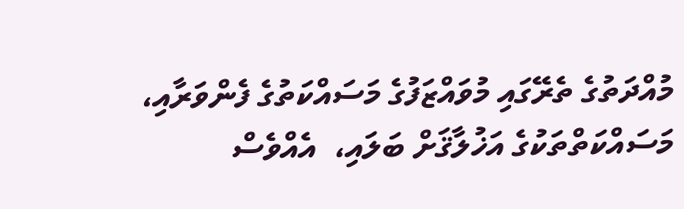މުއްދަތުގެ ތެރޭގައި މުވައްޒަފުގެ މަސައްކަތުގެ ފެންވަރާއި، މަސައްކަތްތަކުގެ އަޚުލާޤަށް ބަލައި،  އެއްވެސް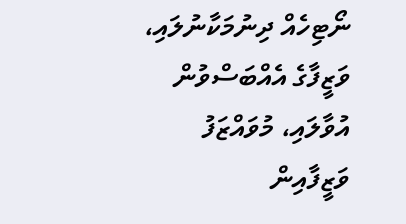ނޯޓިހެއް ދިނުމަކާނުލައި، ވަޒީފާގެ އެއްބަސްވުން އުވާލައި، މުވައްޒަފު ވަޒީފާއިން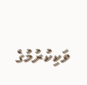ވަކިކުރުމުގެ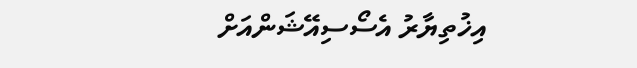އިޚުތިޔާރު އެސޯސިއޭޝަންއަށް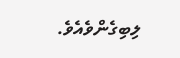ލިބިގެންވެއެވެ.